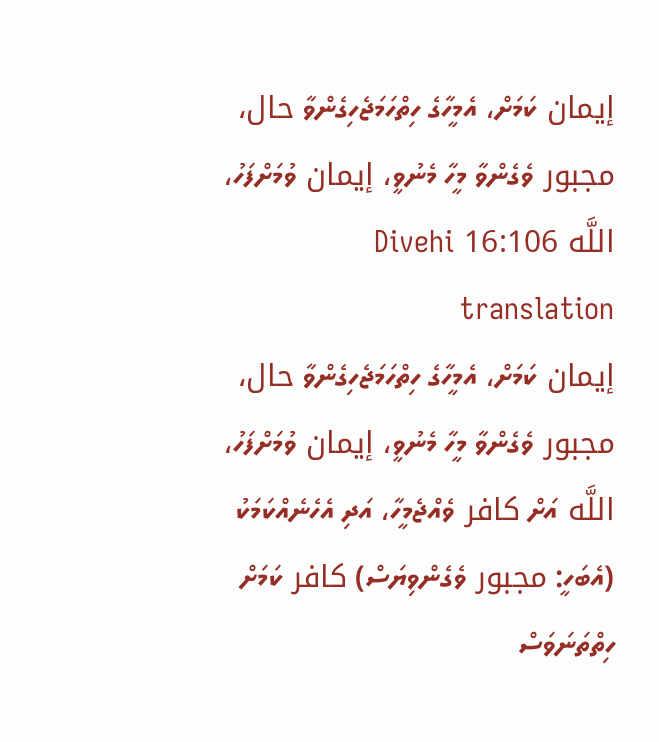إيمان ކަމަށް، އެމީހާގެ ހިތްހަމަޖެހިގެންވާ حال، مجبور ވެގެންވާ މީހާ މެނުވީ، إيمان ވުމަށްފަހު، اللَّه 16:106 Divehi translation
إيمان ކަމަށް، އެމީހާގެ ހިތްހަމަޖެހިގެންވާ حال، مجبور ވެގެންވާ މީހާ މެނުވީ، إيمان ވުމަށްފަހު، اللَّه އަށް كافر ވެއްޖެމީހާ، އަދި އެހެނެއްކަމަކު (އެބަހީ: مجبور ވެގެންވިޔަސް) كافر ކަމަށް ހިތްތަނަވަސް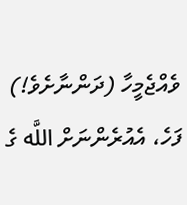ވެއްޖެމީހާ (ދަންނާށެވެ!) ފަހެ، އެއުރެންނަށް اللَّه ގެ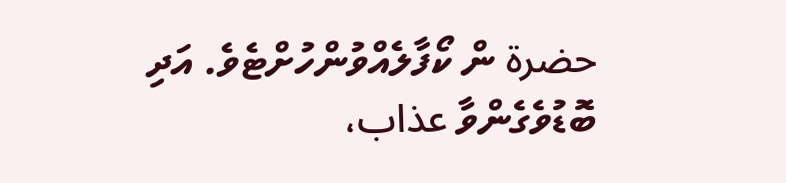حضرة ން ކޯފާލެއްވުންހުށްޓެވެ. އަދި ބޮޑުވެގެންވާ عذاب،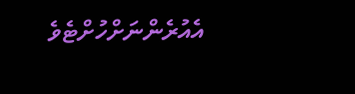އެއުރެންނަށްހުށްޓެވެ